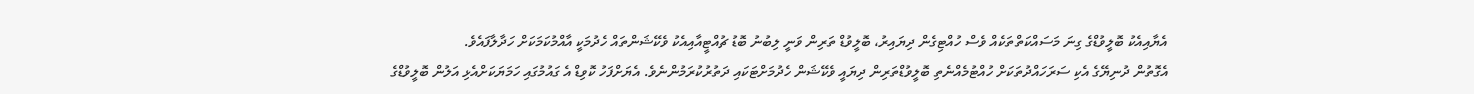އެޔާއިއެކު ބޮލީވުޑްގެ ގިނަ މަސައްކަތްތަކެއް ވެސް ހުއްޓިގެން ދިޔައިރު، ބޮލީވުޑް ތަރިން ވަނީ ލިބުނު ބޮޑު ޗުއްޓީއާއިއެކު ވެކޭޝަންތައް ހެދުމަކީ އާއްމުކަމަކަށް ހަދާލާފައެވެ.
އެގޮތުން ދުނިޔޭގެ އެކި ސަރަހައްދުތަކަށް ހުއްޓުމެއްނެތި ބޮލީވުޑްތަރިން ދިޔައީ ވެކޭޝަން ހެދުމަށްޓަކައި ދަތުރުކުރަމުންނެވެ. އެޔަށްފަހު ކޮވިޑް އެ ގައުމުގައި ހަމަޔަކަށްއެޅި އަލުން ބޮލީވުޑްގެ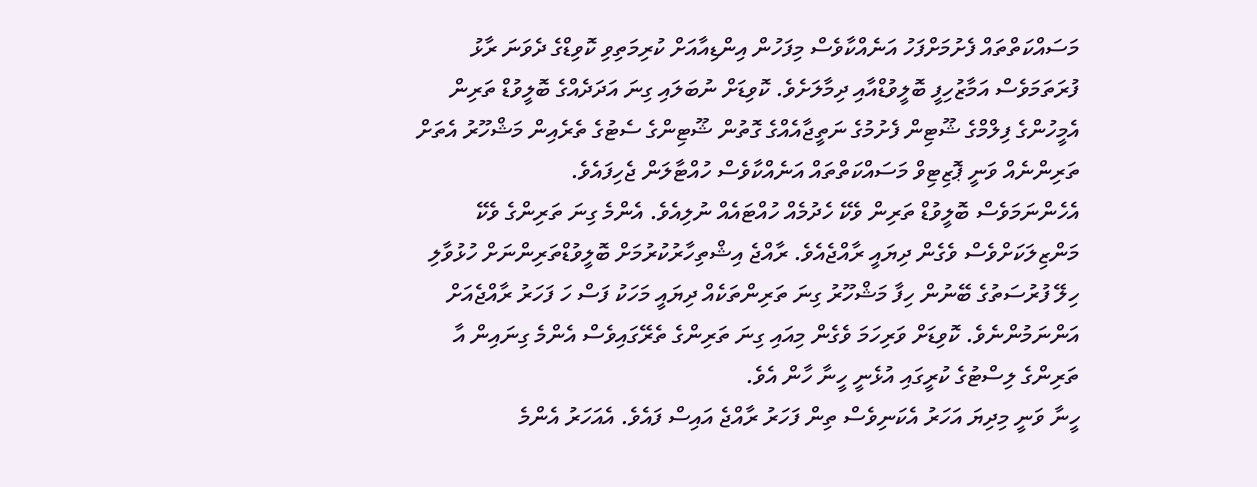މަސައްކަތްތައް ފެށުމަށްފަހު އަނެއްކާވެސް މިފަހުން އިންޑިއާއަށް ކުރިމަތިވި ކޮވިޑްގެ ދެވަނަ ރާޅު ފުރަތަމަވެސް އަމާޒުހިފީ ބޮލީވުޑްއާއި ދިމާލަށެވެ. ކޮވިޑަށް ނުބަލައި ގިނަ އަދަދެއްގެ ބޮލީވުޑް ތަރިން އެމީހުންގެ ފިލްމްގެ ޝޫޓިން ފެށުމުގެ ނަތީޖާއެއްގެ ގޮތުން ޝޫޓިންގެ ސެޓުގެ ތެރެއިން މަޝްހޫރު އެތަށް ތަރިންނެއް ވަނީ ޕޮޒިޓިވް މަސައްކަތްތައް އަނެއްކާވެސް ހުއްޓާލަން ޖެހިފައެވެ.
އެހެންނަމަވެސް ބޮލީވުޑް ތަރިން ވެކޭ ހެދުމެއް ހުއްޓައެއް ނުލިއެވެ. އެންމެ ގިނަ ތަރިންގެ ވެކޭ މަންޒިލަކަށްވެސް ވެގެން ދިޔައީ ރާއްޖެއެވެ. ރާއްޖެ އިޝްތިހާރުކުރުމަށް ބޮލީވުޑްތަރިންނަށް ހުޅުވާލި ހިލޭ ފުރުސަތުގެ ބޭނުން ހިފާ މަޝްހޫރު ގިނަ ތަރިންތަކެއް ދިޔައީ މަހަކު ފަސް ހަ ފަހަރު ރާއްޖެއަށް އަންނަމުންނެވެ. ކޮވިޑަށް ވަރިހަމަ ވެގެން މިއައި ގިނަ ތަރިންގެ ތެރޭގައިވެސް އެންމެ ގިނައިން އާ ތަރިންގެ ލިސްޓުގެ ކުރީގައި އުޅެނީ ހީނާ ހާން އެވެ.
ހީނާ ވަނީ މިދިޔަ އަހަރު އެކަނިވެސް ތިން ފަހަރު ރާއްޖެ އައިސް ފައެވެ. އެއަހަރު އެންމެ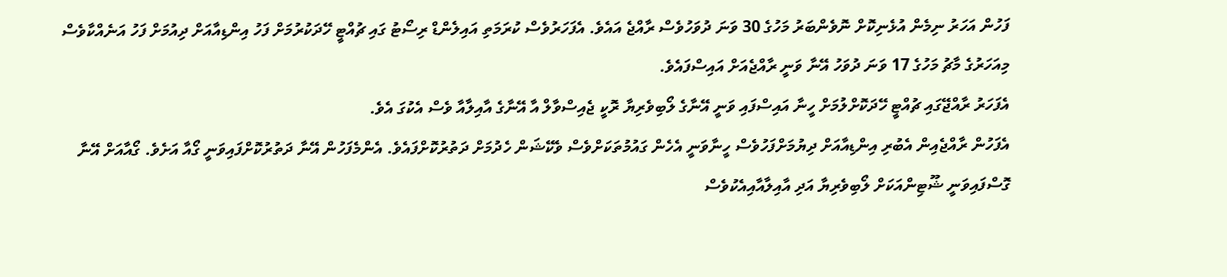ފަހުން އަހަރު ނިމެން އުޅެނިކޮށް ނޮވެންބަރު މަހުގެ 30 ވަނަ ދުވަހުވެސް ރާއްޖެ އައެވެ. އެފަހަރުވެސް ކުރަމަތި އައިލެންޑް ރިސޯޓު ގައި ޗުއްޓީ ހޭދަކުރުމަށް ފަހު އިންޑިއާއަށް ދިއުމަށް ފަހު އަނެއްކާވެސް މިއަހަރުގެ މާޗު މަހުގެ 17 ވަނަ ދުވަހު އޭނާ ވަނީ ރާއްޖެއަށް އައިސްފައެވެ.
އެފަހަރު ރާއްޖޭގައި ޗުއްޓީ ހޭދަކޮށްލުމަށް ހީނާ އައިސްފައި ވަނީ އޭނާގެ ލޯބިވެރިޔާ ރޮކީ ޖެއިސްވާލް އާ އޭނާގެ އާއިލާއާ ވެސް އެކުގަ އެވެ.
އެފަހުން ރާއްޖެއިން އެބުރި އިންޑިއާއަށް ދިޔުމަށްފަހުވެސް ހީނާވަނީ އެހެން ގައުމުތަކަށްވެސް ވެކޭޝަން ހެދުމަށް ދަތުރުކޮށްފައެވެ. އެންމެފަހުން އޭނާ ދަތުރުކޮށްފައިވަނީ ގޯއާ އަށެވެ. ގޯއާއަށް އޭނާ ގޮސްފައިވަނީ ޝޫޓިންއަކަށް ލޯބިވެރިޔާ އަދި އާއިލާއާއިއެކުވެސް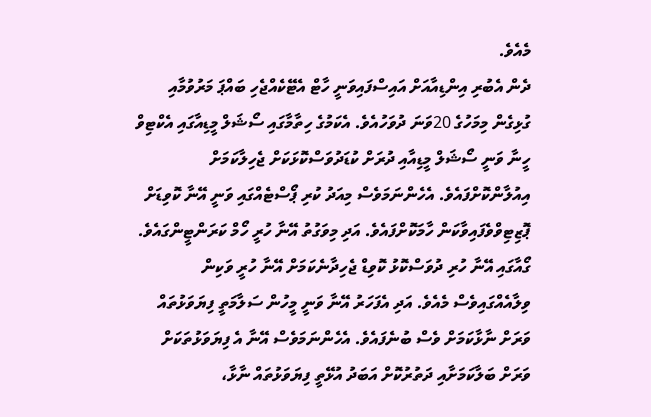މެއެވެ.
ދެން އެބުރި އިންޑިއާއަށް އައިސްފައިވަނީ ހާޓް އެޓޭކެއްޖެހި ބައްޕަ މަރުވުމާއި ގުޅިގެން މިމަހުގެ 20ވަނަ ދުވަހުއެވެ. އެކަމުގެ ހިތާމާގައި ސޯޝަލް މީޑިއާގައި އެކްޓިވް ހީނާ ވަނީ ސޯޝަލް މީޑިއާއި ދުރަށް ކުޑަދުވަސްކޮޅަކަށް ޖެހިލާކަމަށް އިއުލާންކޮށްފައެވެ. އެހެންނަމަވެސް މިއަދު ކުރި ޕޯސްޓެއްގައި ވަނީ އޭނާ ކޮވިޑަށް ޕޮޒިޓިވްވެފައިވާކަން ހާމަކޮށްފައެވެ. އަދި މިވަގުތު އޭނާ ހުރީ ހޯމް ކަރަންޓީންގައެވެ.
ގޯއާގައި އޭނާ ހުރި ދުވަސްކޮޅު ކޮވިޑް ޖެހިދާނެކަމަށް އޭނާ ހުރީ ވަކިން ވިލާއެއްގައިވެސް މެއެވެ. އަދި އެފަހަރު އޭނާ ވަނީ މީހުން ސަލާމަތީ ފިޔަވަޅުތައް ވަރަށް ނާޅާކަމަށް ވެސް ބުނެފައެވެ. އެހެންނަމަވެސް އޭނާ އެ ފިޔަވަޅުތަކަށް ވަރަށް ބަލާކަމަށާއި ދަތުރުކޮށް އަބަދު އުޅޭތީ ފިޔަވަޅުތައް ނާޅާ،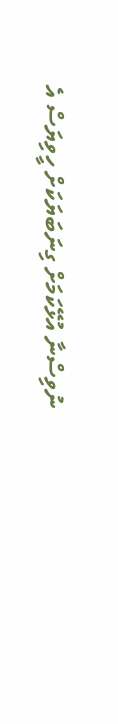ނުވިސްނާ އުޅޭކަމަށް ގިނަބަޔަކަށް ހީވިޔަސް އެ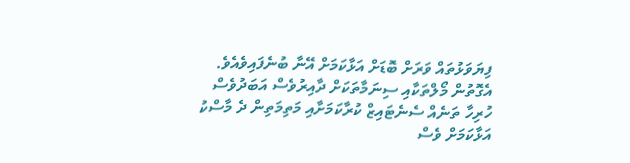ފިޔަވަޅުތައް ވަރަށް ބޮޑަށް އަޅާކަމަށް އޭނާ ބުނެފައިވެއެވެ.
އެގޮތުން މޯލްތަކާއި ސިނަމާތަކަށް ދާއިރުވެސް އަބަދުވެސް ހުރިހާ ތަނެއް ސެނެޓައިޒް ކުރާކަމަށާއި މަތިމަތިން ދެ މާސްކު އަޅާކަމަށް ވެސް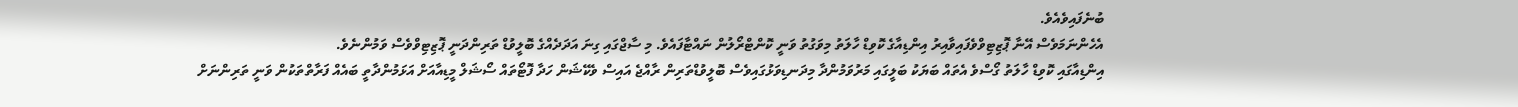ބުނެފައިވެއެވެ.
އެހެންނަމަވެސް އޭނާ ޕޮޒިޓިވްވެފައިވާއިރު އިންޑިއާގެ ކޮވިޑް ހާލަތު މިވަގުތު ވަނީ ކޮންޓްރޯލުން ނައްޓާފައެވެ. މި ސާޖްގައި ގިނަ އަދަދެއްގެ ބޮލީވުޑް ތަރިންދަނީ ޕޮޒިޓިވްވެސް ވަމުންނެވެ.
އިންޑިއާގައި ކޮވިޑް ހާލަތު ގޯސްވެ އެތައް ބަޔަކު ބަލީގައި މަރުވަމުންދާ މިދަނޑިވަޅުގައިވެސް ބޮލީވުޑްތަރިން ރާއްޖެ އައިސް ވެކޭޝަން ހަދާ ފޮޓޯތައް ސޯޝަލް މީޑިއާއަށް އަޅަމުންދާތީ ބައެއް ފަރާތްތަކުން ވަނީ ތަރިންނަށް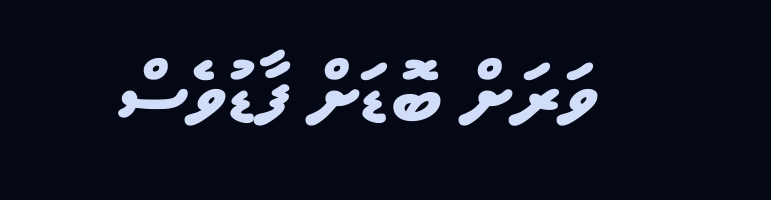ވަރަށް ބޮޑަށް ފާޑުވެސް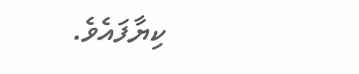ކިޔާފައެވެ.